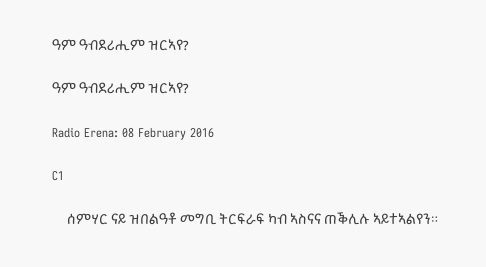ዓም ዓብደሪሒም ዝርኣየ?

ዓም ዓብደሪሒም ዝርኣየ?

Radio Erena: 08 February 2016

C1

     ሰምሃር ናይ ዝበልዓቶ መግቢ ትርፍራፍ ካብ ኣስናና ጠቕሊሉ ኣይተኣልየን።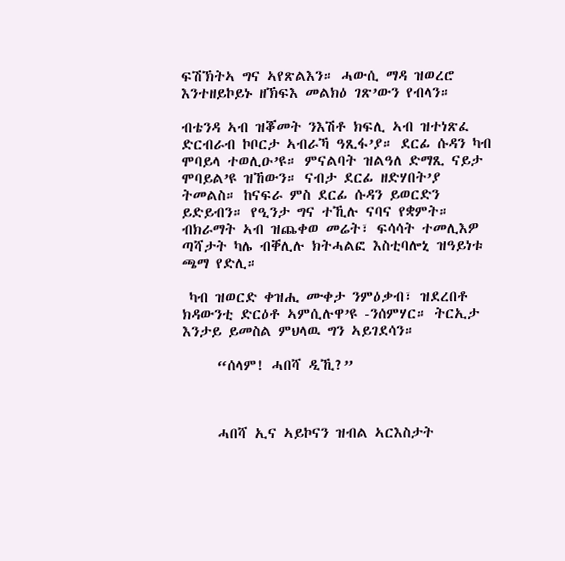ፍሽኽትኣ ግና ኣየጽልእን። ሓውሲ ማዳ ዝወረሮ እንተዘይኮይኑ ዘኽፍእ መልክዕ ገጽ’ውን የብላን።

ብቴንዳ ኣብ ዝቖመት ንእሽቶ ክፍሊ ኣብ ዝተነጽፈ ድርብራብ ኮቦርታ ኣብራኻ ዓጺፋ’ያ። ደርፊ ሱዳን ካብ ሞባይላ ተወሊዑ’ዩ። ምናልባት ዝልዓለ ድማጺ ናይታ ሞባይል’ዩ ዝኸውን። ናብታ ደርፊ ዘድሃበት’ያ ትመልስ። ከናፍራ ምስ ደርፊ ሱዳን ይወርድን ይድይብን። የዒንታ ግና ተኺሉ ናባና የቋምት። ብክራማት ኣብ ዝጨቀወ መሬት፣ ፍሳሳት ተመሊእዎ ጣሻታት ካሌ ብቐሊሉ ክትሓልፎ እስቲባሎኒ ዝዓይነቱ ጫማ የድሊ።

 ካብ ዝወርድ ቀዝሒ ሙቀታ ንምዕቃብ፣ ዝደረበቶ ክዳውንቲ ድርዕቶ ኣምሲሉዋ’ዩ -ንሰምሃር። ትርኢታ እንታይ ይመስል ምህላዉ ግን ኣይገደሳን።

     “ሰላም! ሓበሻ ዲኺ?”



     ሓበሻ ኢና ኣይኮናን ዝብል ኣርእስታት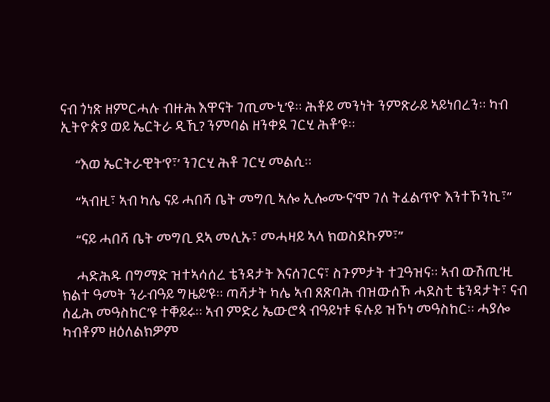ናብ ጎነጽ ዘምርሓሉ ብዙሕ እዋናት ገጢሙኒ’ዩ። ሕቶይ መንነት ንምጽራይ ኣይነበረን። ካብ ኢትዮጵያ ወይ ኤርትራ ዲኺ? ንምባል ዘንቀደ ገርሂ ሕቶ’ዩ።

     “እወ ኤርትራዊት’የ፣’ ንገርሂ ሕቶ ገርሂ መልሲ።

     “ኣብዚ፣ ኣብ ካሌ ናይ ሓበሻ ቤት መግቢ ኣሎ ኢሎሙና’ሞ ገለ ትፈልጥዮ እንተኾንኪ፣”

     “ናይ ሓበሻ ቤት መግቢ ደኣ መሊኡ፣ መሓዛይ ኣላ ክወስደኩም፣”

     ሓድሕዱ በግማድ ዝተኣሳሰረ ቴንዳታት እናሰገርና፣ ስጉምታት ተጓዓዝና። ኣብ ውሽጢ’ዚ ክልተ ዓመት ንራብዓይ ግዜይ’ዩ። ጣሻታት ካሌ ኣብ ጸጽባሕ ብዝውሰኾ ሓደስቲ ቴንዳታት፣ ናብ ሰፊሕ መዓስከር’ዩ ተቐይሩ። ኣብ ምድሪ ኤውሮጳ ብዓይነቱ ፍሉይ ዝኾነ መዓስከር። ሓያሎ ካብቶም ዘዕለልክዎም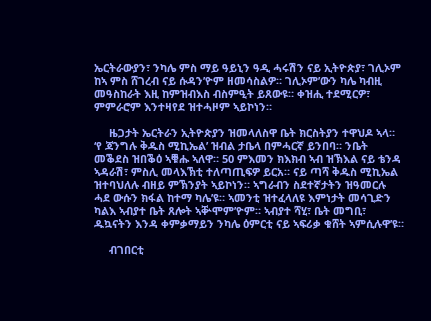ኤርትራውያን፣ ንካሌ ምስ ማይ ዓይኒን ዓዲ ሓሩሽን ናይ ኢትዮጵያ፣ ገሊኦም ከኣ ምስ ሸገረብ ናይ ሱዳን’ዮም ዘመሳስልዎ። ገሊኦም’ውን ካሌ ካብዚ መዓስከራት እዚ ከምዝብእስ ብስምዒት ይጸውዩ። ቀዝሒ ተደሚርዎ፣ ምምራሮም እንተዛየደ ዝተሓዞም ኣይኮነን።

     ዜጋታት ኤርትራን ኢትዮጵያን ዝመላለስዋ ቤት ክርስትያን ተዋህዶ ኣላ። ‘የ ጃንግሉ ቅዱስ ሚኪኤል’ ዝብል ታቤላ በምሓርኛ ይንበባ። ንቤት መቕደስ ዝበቕዕ ኣቑሑ ኣለዋ። 50 ምእመን ክእክብ ኣብ ዝኽእል ናይ ቴንዳ ኣዳራሽ፣ ምስሊ መላእኽቲ ተለጣጢፍዎ ይርአ። ናይ ጣሻ ቅዱስ ሚኪኤል ዝተባህለሉ ብዘይ ምኽንያት ኣይኮነን። ኣግራብን ስደተኛታትን ዝዓመርሉ ሓደ ውሱን ክፋል ከተማ ካሌ’ዩ። ኣመንቲ ዝተፈላለዩ እምነታት መሳጊድን ካልእ ኣብያተ ቤት ጸሎት ኣቝሞም’ዮም። ኣብያተ ሻሂ፣ ቤት መግቢ፣ ዱኳናትን እንዳ ቀምቃማይን ንካሌ ዕምርቲ ናይ ኣፍሪቃ ቁሸት ኣምሲሉዋ’ዩ።

     ብገበርቲ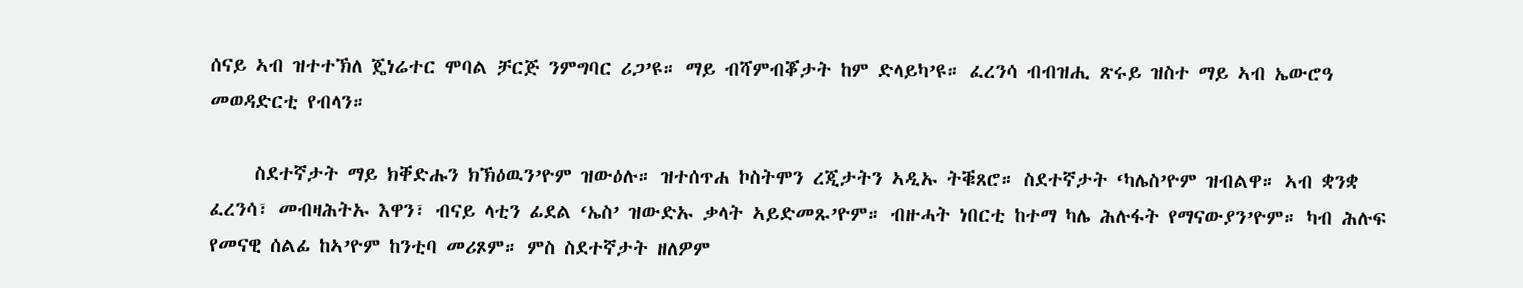ሰናይ ኣብ ዝተተኽለ ጄነሬተር ሞባል ቻርጅ ንምግባር ሪጋ’ዩ። ማይ ብሻምብቖታት ከም ድላይካ’ዩ። ፈረንሳ ብብዝሒ ጽሩይ ዝስተ ማይ ኣብ ኤውሮዓ መወዳድርቲ የብላን።

     ስደተኛታት ማይ ክቐድሑን ክኽዕዉን’ዮም ዝውዕሉ። ዝተሰጥሐ ኮስትሞን ረጂታትን ኣዲኡ ትቑጸሮ። ስደተኛታት ‘ካሌስ’ዮም ዝብልዋ። ኣብ ቋንቋ ፈረንሳ፣ መብዛሕትኡ እዋን፣ ብናይ ላቲን ፊደል ‘ኤስ’ ዝውድኡ ቃላት ኣይድመጹ’ዮም። ብዙሓት ነበርቲ ከተማ ካሌ ሕሉፋት የማናውያን’ዮም። ካብ ሕሉፍ የመናዊ ሰልፊ ከኣ’ዮም ከንቲባ መሪጾም። ምስ ስደተኛታት ዘለዎም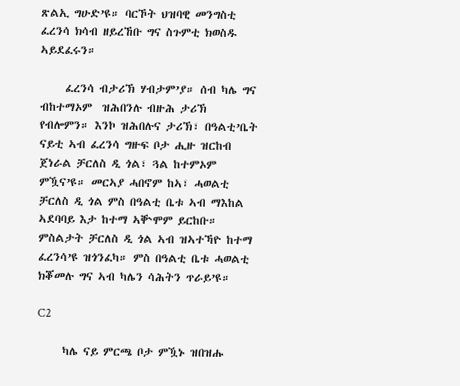ጽልኢ ግሁድ’ዩ። ባርኾት ህዝባዊ መንግስቲ ፈረንሳ ክሳብ ዘይረኸቡ ግና ስጉምቲ ክወስዱ ኣይደፈሩን።

     ፈረንሳ ብታሪኽ ሃብታም’ያ። ሰብ ካሌ ግና ብከተማኦም  ዝሕበንሉ ብዙሕ ታሪኽ የብሎምን። እንኮ ዝሕበሉና ታሪኽ፣ በዓልቲ’ቤት ናይቲ ኣብ ፈረንሳ ግዙፍ ቦታ ሒዙ ዝርከብ ጀነራል ቻርለስ ዲ ጎል፣ ጓል ከተምኦም ምዃና’ዩ። መርኣያ ሓበኖም ከኣ፣ ሓወልቲ ቻርለስ ዲ ጎል ምስ በዓልቲ ቤቱ ኣብ ማእከል ኣደባባይ እታ ከተማ ኣቝሞም ይርከቡ። ምስልታት ቻርለስ ዲ ጎል ኣብ ዝኣተኻዮ ከተማ ፈረንሳ’ዩ ዝጎንፈካ። ምስ በዓልቲ ቤቱ ሓወልቲ ክቖመሉ ግና ኣብ ካሌን ሳሕትን ጥራይ’ዩ።

C2

     ካሌ ናይ ምርጫ ቦታ ምዃኑ ዝበዝሑ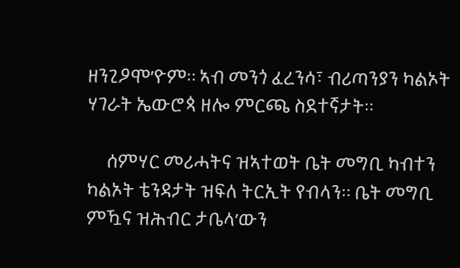ዘንጊዖሞ’ዮም። ኣብ መንጎ ፈረንሳ፣ ብሪጣንያን ካልኦት ሃገራት ኤውሮጳ ዘሎ ምርጫ ስደተኛታት።

     ሰምሃር መሪሓትና ዝኣተወት ቤት መግቢ ካብተን ካልኦት ቴንዳታት ዝፍለ ትርኢት የብላን። ቤት መግቢ ምዃና ዝሕብር ታቤላ’ውን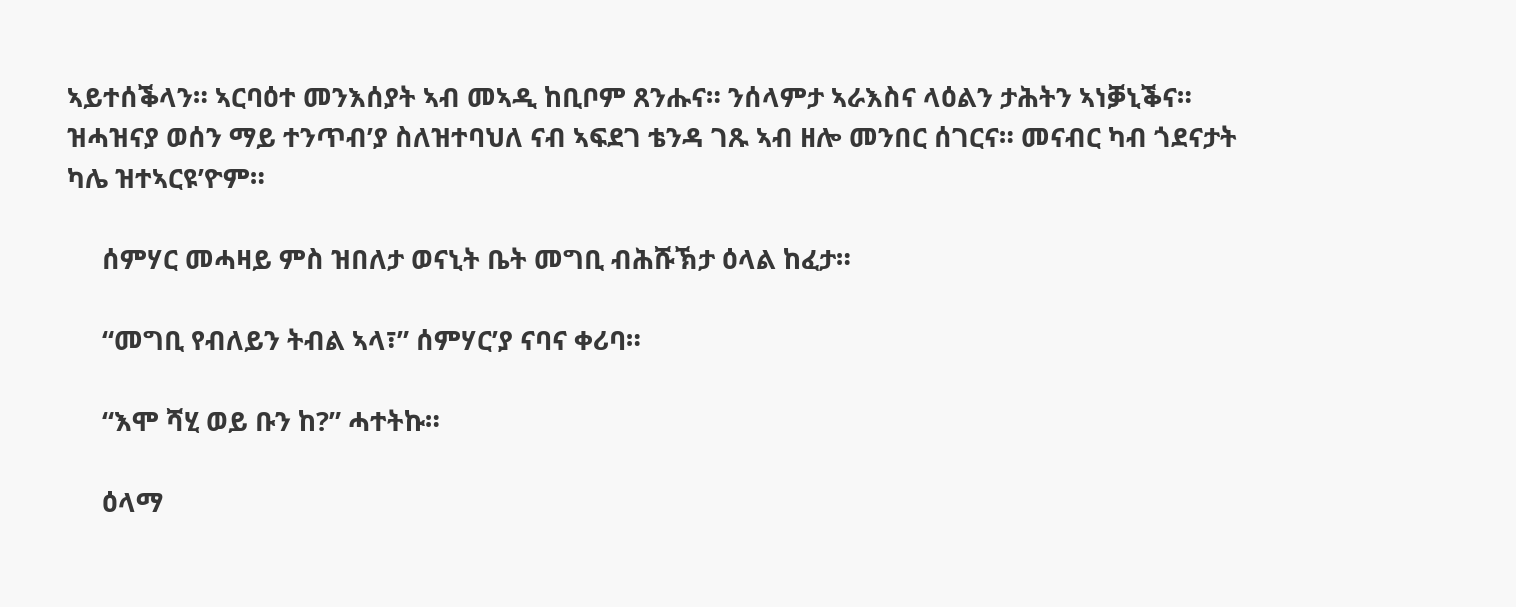ኣይተሰቕላን። ኣርባዕተ መንእሰያት ኣብ መኣዲ ከቢቦም ጸንሑና። ንሰላምታ ኣራእስና ላዕልን ታሕትን ኣነቓኒቕና። ዝሓዝናያ ወሰን ማይ ተንጥብ’ያ ስለዝተባህለ ናብ ኣፍደገ ቴንዳ ገጹ ኣብ ዘሎ መንበር ሰገርና። መናብር ካብ ጎደናታት ካሌ ዝተኣርዩ’ዮም።

     ሰምሃር መሓዛይ ምስ ዝበለታ ወናኒት ቤት መግቢ ብሕሹኽታ ዕላል ከፈታ።

     “መግቢ የብለይን ትብል ኣላ፣” ሰምሃር’ያ ናባና ቀሪባ።

     “እሞ ሻሂ ወይ ቡን ከ?” ሓተትኩ።

     ዕላማ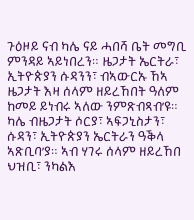ጉዕዞይ ናብ ካሌ ናይ ሓበሻ ቤት መግቢ ምንዳይ ኣይነበረን። ዜጋታት ኤርትራ፣ ኢትዮጵያን ሱዳንን፣ ብኣውርኡ ኸኣ ዜጋታት እዛ ሰላም ዘይረኸበት ዓለም ከመይ ይነብሩ ኣለው ንምጽብጻብ’ዩ። ካሌ ብዜጋታት ሶርያ፣ ኣፍጋኒስታን፣ ሱዳን፣ ኢትዮጵያን ኤርትራን ዓቕላ ኣጽቢባ’ያ። ኣብ ሃገሩ ሰላም ዘይረኸበ ህዝቢ፣ ንካልእ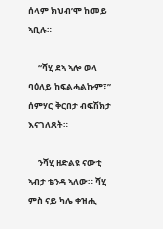ሰላም ክህብ’ሞ ከመይ ኣቢሉ።

     “ሻሂ ደኣ ኣሎ ወላ ባዕለይ ከፍልሓልኩም፣” ሰምሃር ቅርበታ ብፍሽክታ እናገለጸት።

     ንሻሂ ዘድልዩ ናውቲ ኣብታ ቴንዳ ኣለው። ሻሂ ምስ ናይ ካሌ ቀዝሒ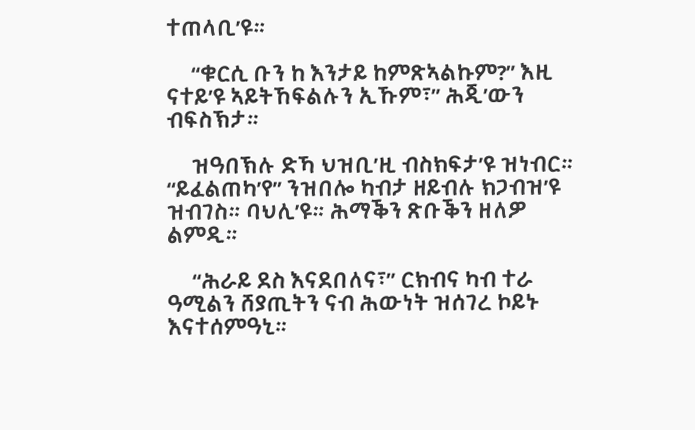ተጠላቢ’ዩ።

     “ቁርሲ ቡን ከ እንታይ ከምጽኣልኩም?” እዚ ናተይ’ዩ ኣይትኸፍልሉን ኢኹም፣” ሕጂ’ውን ብፍስኽታ።

     ዝዓበኽሉ ድኻ ህዝቢ’ዚ ብስክፍታ’ዩ ዝነብር። “ይፈልጠካ’የ” ንዝበሎ ካብታ ዘይብሉ ክጋብዝ’ዩ ዝብገስ። ባህሊ’ዩ። ሕማቕን ጽቡቕን ዘለዎ ልምዲ።

     “ሕራይ ደስ እናደበለና፣” ርክብና ካብ ተራ ዓሚልን ሸያጢትን ናብ ሕውነት ዝሰገረ ኮይኑ እናተሰምዓኒ።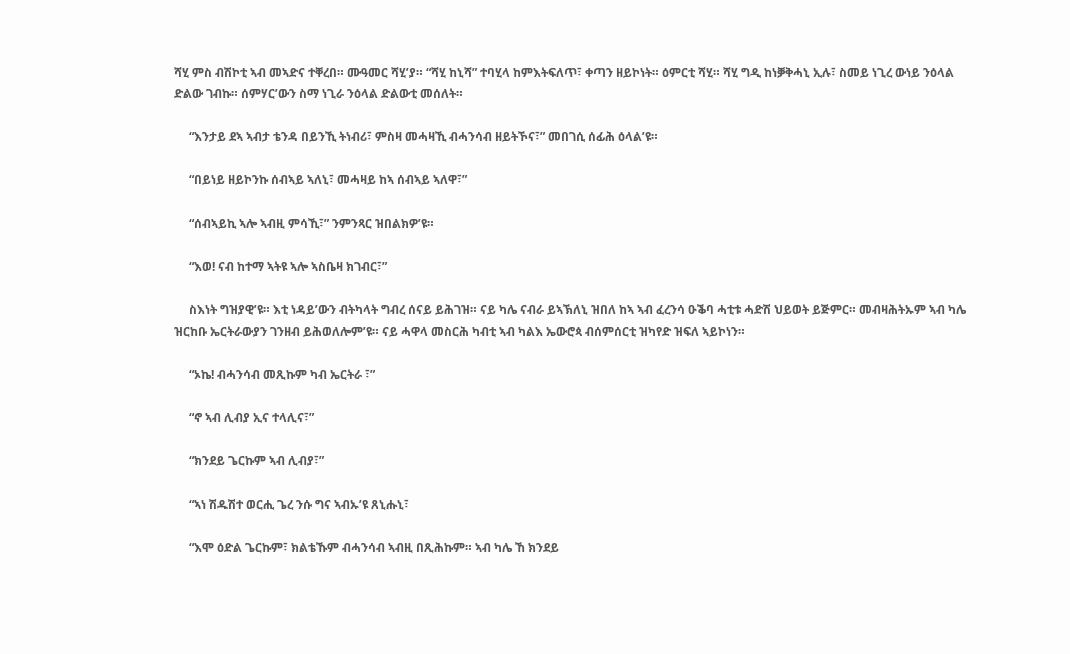ሻሂ ምስ ብሽኮቲ ኣብ መኣድና ተቐረበ። ሙዓመር ሻሂ’ያ። “ሻሂ ከኒሻ” ተባሂላ ከምእትፍለጥ፣ ቀጣን ዘይኮነት። ዕምርቲ ሻሂ። ሻሂ ግዲ ከነቓቅሓኒ ኢሉ፣ ስመይ ነጊረ ውነይ ንዕላል ድልው ገብኩ። ሰምሃር’ውን ስማ ነጊራ ንዕላል ድልውቲ መሰለት።

     “እንታይ ደኣ ኣብታ ቴንዳ በይንኺ ትነብሪ፣ ምስዛ መሓዛኺ ብሓንሳብ ዘይትኾና፣” መበገሲ ሰፊሕ ዕላል’ዩ።

     “በይነይ ዘይኮንኩ ሰብኣይ ኣለኒ፣ መሓዛይ ከኣ ሰብኣይ ኣለዋ፣”

     “ሰብኣይኪ ኣሎ ኣብዚ ምሳኺ፣” ንምንጻር ዝበልክዎ’ዩ።

     “እወ! ናብ ከተማ ኣትዩ ኣሎ ኣስቤዛ ክገብር፣”

     ስእነት ግዝያዊ’ዩ። እቲ ነዳይ’ውን ብትካላት ግብረ ሰናይ ይሕገዝ። ናይ ካሌ ናብራ ይኣኽለኒ ዝበለ ከኣ ኣብ ፈረንሳ ዑቕባ ሓቲቱ ሓድሽ ህይወት ይጅምር። መብዛሕትኡም ኣብ ካሌ ዝርከቡ ኤርትራውያን ገንዘብ ይሕወለሎም’ዩ። ናይ ሓዋላ መስርሕ ካብቲ ኣብ ካልእ ኤውሮጳ ብሰምሰርቲ ዝካየድ ዝፍለ ኣይኮነን።

     “ኦኬ! ብሓንሳብ መጺኩም ካብ ኤርትራ ፣”

     “ኖ ኣብ ሊብያ ኢና ተላሊና፣”

     “ክንደይ ጌርኩም ኣብ ሊብያ፣”

     “ኣነ ሽዱሽተ ወርሒ ጌረ ንሱ ግና ኣብኡ’ዩ ጸኒሑኒ፣

     “እሞ ዕድል ጌርኩም፣ ክልቴኹም ብሓንሳብ ኣብዚ በጺሕኩም። ኣብ ካሌ ኸ ክንደይ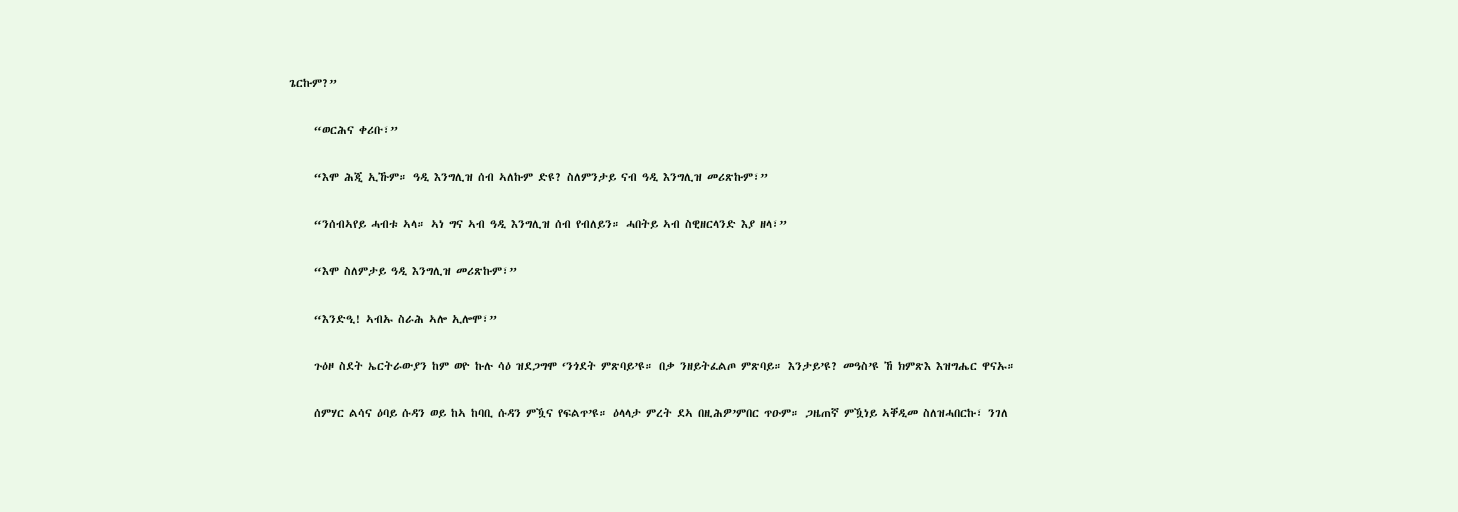ጌርኩም?”

     “ወርሕና ቀሪቡ፣”

     “እሞ ሕጂ ኢኹም። ዓዲ እንግሊዝ ሰብ ኣለኩም ድዩ? ስለምንታይ ናብ ዓዲ እንግሊዝ መሪጽኩም፣”

     “ንሰብኣየይ ሓብቱ ኣላ። ኣነ ግና ኣብ ዓዲ እንግሊዝ ሰብ የብለይን። ሓበትይ ኣብ ስዊዘርላንድ እያ ዘላ፣”

     “እሞ ስለምታይ ዓዲ እንግሊዝ መሪጽኩም፣”

     “እንድዒ! ኣብኡ ስራሕ ኣሎ ኢሎሞ፣”

     ጉዕዞ ስደት ኤርትራውያን ከም ወዮ ኩሉ ሳዕ ዝደጋግሞ ‘ንጎደት ምጽባይ’ዩ። በቃ ንዘይትፈልጦ ምጽባይ። እንታይ’ዩ? መዓስ’ዩ ኸ ክምጽእ እዝግሔር ዋናኡ።

     ሰምሃር ልሳና ዕባይ ሱዳን ወይ ከኣ ከባቢ ሱዳን ምዃና የፍልጥ’ዩ። ዕላላታ ምረት ደኣ በዚሕዎ’ምበር ጥዑም። ጋዜጠኛ ምዃነይ ኣቐዲመ ስለዝሓበርኩ፣ ንገለ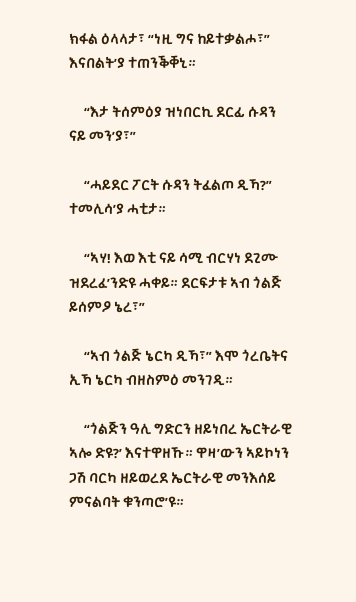ክፋል ዕላላታ፣ “ነዚ ግና ከይተቃልሖ፣” እናበልት’ያ ተጠንቕቐኒ።

     “እታ ትሰምዕያ ዝነበርኪ ደርፊ ሱዳን ናይ መን’ያ፣”

     “ሓይደር ፖርት ሱዳን ትፈልጦ ዲኻ?” ተመሊሳ’ያ ሓቲታ።

     “ኣሃ! እወ እቲ ናይ ሳሚ ብርሃነ ደጊሙ ዝደረፈ’ንድዩ ሓቀይ። ደርፍታቱ ኣብ ጎልጅ ይሰምዖ ኔረ፣”

     “ኣብ ጎልጅ ኔርካ ዲኻ፣” እሞ ጎረቤትና ኢኻ ኔርካ ብዘስምዕ መንገዲ።

     “ጎልጅን ዓሊ ግድርን ዘይነበረ ኤርትራዊ ኣሎ ድዩ?’ እናተዋዘኹ። ዋዛ’ውን ኣይኮነን ጋሽ ባርካ ዘይወረደ ኤርትራዊ መንእሰይ ምናልባት ቁንጣሮ’ዩ።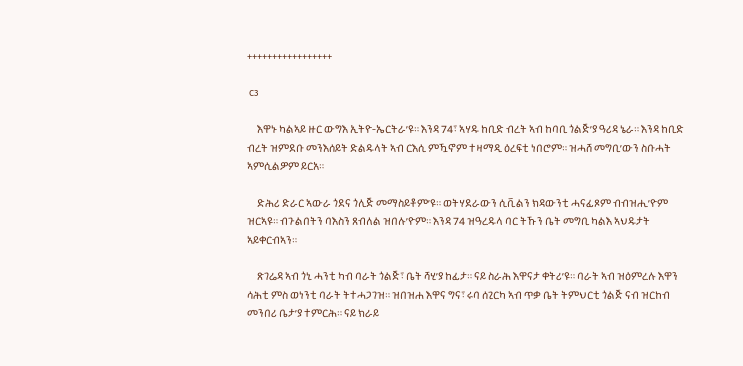+++++++++++++++++

 C3

     እዋኑ ካልኣይ ዙር ውግእ ኢትዮ-ኤርትራ’ዩ። እንዳ 74፣ ኣሃዱ ከቢድ ብረት ኣብ ከባቢ ጎልጅ’ያ ዓሪዳ ኔራ። እንዳ ከቢድ ብረት ዝምደቡ መንእሰይት ድልዱላት ኣብ ርእሲ ምዃኖም ተዛማዲ ዕረፍቲ ነበሮም። ዝሓሸ መግቢ’ውን ስቡሓት ኣምሲልዎም ይርአ።

     ድሕሪ ድራር ኣውራ ጎደና ጎሊጅ መማስይቶም’ዩ። ወትሃደራውን ሲቪልን ክዳውንቲ ሓናፊጾም ብብዝሒ’ዮም ዝርኣዩ። ብጉልበትን ባእስን ጸብለል ዝበሉ’ዮም። እንዳ 74 ዝዓረዱላ ባር ትኹን ቤት መግቢ ካልእ ኣህዱታት ኣይቀርብኣን።

     ጽገሬዳ ኣብ ጎኒ ሓንቲ ካብ ባራት ጎልጅ፣ ቤት ሻሂ’ያ ከፊታ። ናይ ስራሕ እዋናታ ቀትሪ’ዩ። ባራት ኣብ ዝዕምረሉ እዋን ሳሕቲ ምስ ወነንቲ ባራት ትተሓጋገዝ። ዝበዝሐ እዋና ግና፣ ሩባ ሰጊርካ ኣብ ጥቃ ቤት ትምህርቲ ጎልጅ ናብ ዝርከብ መንበሪ ቤታ’ያ ተምርሕ። ናይ ክራይ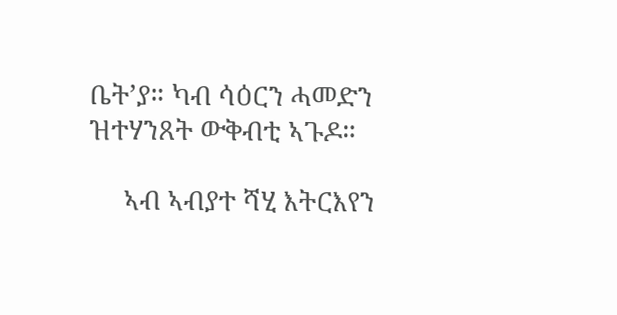ቤት’ያ። ካብ ሳዕርን ሓመድን ዝተሃንጸት ውቅብቲ ኣጉዶ።

     ኣብ ኣብያተ ሻሂ እትርእየን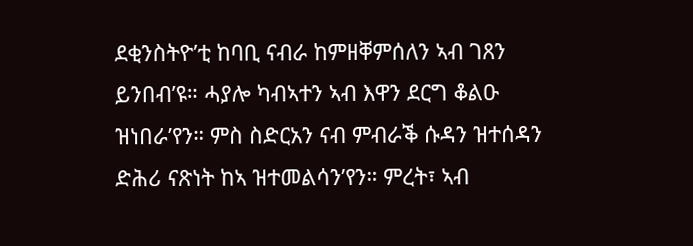ደቂንስትዮ’ቲ ከባቢ ናብራ ከምዘቐምሰለን ኣብ ገጸን ይንበብ’ዩ። ሓያሎ ካብኣተን ኣብ እዋን ደርግ ቆልዑ ዝነበራ’የን። ምስ ስድርአን ናብ ምብራቕ ሱዳን ዝተሰዳን ድሕሪ ናጽነት ከኣ ዝተመልሳን’የን። ምረት፣ ኣብ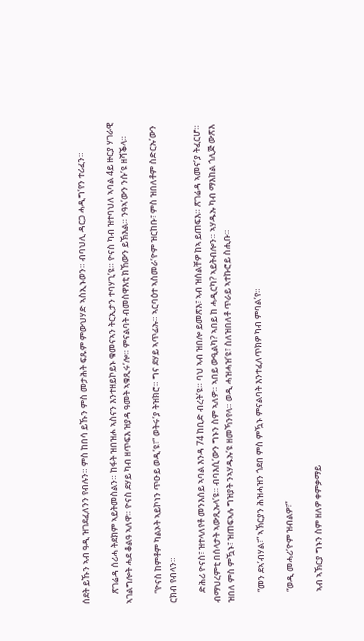ሰደት ይኹን ኣብ ዓዲ ዝገደፈለንን የብሉን። ምስ ከበሳ ይኹን ምስ መታሕት ፍጹም ምውህሃድ ኣስኢኑወን። ብባህሊ ዳርጋ ሓዲግ’የን ተሪፈን።

     ጽገሬዳ ሰሪሓ ትደክም ኣይትመስልን። ከፋት ዝበዝሖ ኣስናን እንተዘይኮይኑ ቁመናኣን ትርኢታን ተባሃጊ’ዩ። ዮናስ ካብ ዝተባህለ ኣባል 4ይ ዙርያ ሃገራዊ ኣገልግሎት ሓደ ቆልዓ ኣለዋ። ዮናስ ደሃይ ካብ ዘጥፍእ ዝያዳ ዓመት ኣቁጺሩ’ሎ። ምናልባት ብመስዋእቲ ክኸውን ይኽእል። ንዓኣ’ውን ንሱ’ዩ ዘሻቕላ።

     “ዮናስ ከምቶም ካልኦት ኣይኮነን ጥዑይ ወዲ’ዩ፣” ወትሩ’ያ ትዝክሮ። ግና ደሃይ ኣጥፊኡ። ኣርባዕተ ኣስመራ’ዮም ዝርከቡ፣ ምስ ዝበለቶም ስድርኡ’ውን ርክብ የብላን።

     ድሕሪ ዮናስ፣ ዝተላለየቶ መንእሰይ ኣባል እንዳ 74 ከቢድ ብረት’ዩ። ባህ ኣብ ዝበሎ ይመጽእ፣ ኣብ ዝሰልቸዎ ከኣ ይጠፍእ። ጽገሬዳ ኣመና’ያ ትፈርሆ። ብማህረምቲ በሰላታት ኣውጺኡላ’ዩ። ብባእሲ’ውን ግኑን ስም ኣለዎ። ኣበይ ውዒልካ? ኣበይ ከ ሓዲርካ? ኣይትብሎን። ኣሃዱኡ ካብ ማእከል ጎሊጅ ውጽእ ዝበለ ምስ ምዃኑ፣ ዝጠፍኣሉ ግዝያት ንኣሃዱኡ’ዩ ዘመኻንየላ። ወዲ ሓዝሓዝ’ዩ፣ ስለዝበለቶ ጥራይ ኣተኩሮይ ስሒቡ።

     “መን ደኣ’ብሃል፣” ኣኽርያን ሕዝሓዝን ጎደበ ምስ ምዃኑ ምናልባት እንተፈለጥክዎ ካብ ምባል’የ።

     “ወዲ መሓሪ’ዮም ዝብልዎ፣”

     ኣብ ኣኽርያ ግኑን ስም ዘለዎ ቀምቃማይ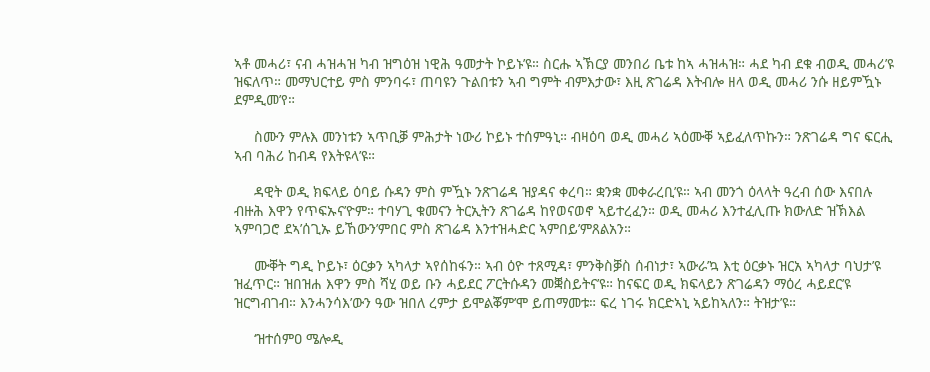ኣቶ መሓሪ፣ ናብ ሓዝሓዝ ካብ ዝግዕዝ ነዊሕ ዓመታት ኮይኑ’ዩ። ስርሑ ኣኽርያ መንበሪ ቤቱ ከኣ ሓዝሓዝ። ሓደ ካብ ደቁ ብወዲ መሓሪ’ዩ ዝፍለጥ። መማህርተይ ምስ ምንባሩ፣ ጠባዩን ጉልበቱን ኣብ ግምት ብምእታው፣ እዚ ጽገሬዳ እትብሎ ዘላ ወዲ መሓሪ ንሱ ዘይምዃኑ ደምዲመ’የ።

     ስሙን ምሉእ መንነቱን ኣጥቢቓ ምሕታት ነውሪ ኮይኑ ተሰምዓኒ። ብዛዕባ ወዲ መሓሪ ኣዕሙቐ ኣይፈለጥኩን። ንጽገሬዳ ግና ፍርሒ ኣብ ባሕሪ ከብዳ የእትዩላ’ዩ።

     ዳዊት ወዲ ክፍላይ ዕባይ ሱዳን ምስ ምዃኑ ንጽገሬዳ ዝያዳና ቀረባ። ቋንቋ መቀራረቢ’ዩ። ኣብ መንጎ ዕላላት ዓረብ ሰው እናበሉ ብዙሕ እዋን የጥፍኡና’ዮም። ተባሃጊ ቁመናን ትርኢትን ጽገሬዳ ከየወናወኖ ኣይተረፈን። ወዲ መሓሪ እንተፈሊጡ ክውለድ ዝኽእል ኣምባጋሮ ደኣ’ሰጊኡ ይኸውን’ምበር ምስ ጽገሬዳ እንተዝሓድር ኣምበይ’ምጸልአን።

     ሙቐት ግዲ ኮይኑ፣ ዕርቃን ኣካላታ ኣየሰከፋን። ኣብ ዕዮ ተጸሚዳ፣ ምንቅስቓስ ሰብነታ፣ ኣውራ’ኳ እቲ ዕርቃኑ ዝርአ ኣካላታ ባህታ’ዩ ዝፈጥር። ዝበዝሐ እዋን ምስ ሻሂ ወይ ቡን ሓይደር ፖርትሱዳን መቛስይትና’ዩ። ከናፍር ወዲ ክፍላይን ጽገሬዳን ማዕረ ሓይደር’ዩ ዝርግብገብ። እንሓንሳእ’ውን ዓው ዝበለ ረምታ ይሞልቖም’ሞ ይጠማመቱ። ፍረ ነገሩ ክርድኣኒ ኣይከኣለን። ትዝታ’ዩ።

     ‘ዝተሰምዐ ሜሎዲ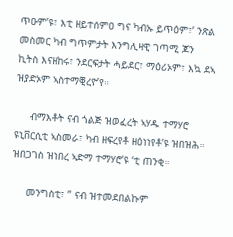ጥዑም’ዩ፣ እቲ ዘይተሰምዐ ግና ካብኡ ይጥዕም፣’ ንጽል መስመር ካብ ግጥምታት እንግሊዛዊ ገጣሚ ጆን ኪትስ እናዘከሩ፣ ንደርፍታት ሓይደር፣ ማዕሪኦም፣ እኳ ደኣ ዝያድኦም ኣስተማቒረዮ’የ።

     ብማእቶት ናብ ጎልጅ ዝወፈረት ኣሃዱ ተማሃሮ ዩኒቨርሲቲ ኣስመራ፣ ካብ ዘፍረየቶ ዘዕነነየቶ’ዩ ዝበዝሕ። ዝበጋገስ ዝነበረ ኣድማ ተማሃሮ’ዩ ‘ቲ ጠንቂ።

     መንግስቲ፣ ” ናብ ዝተመደበልኩም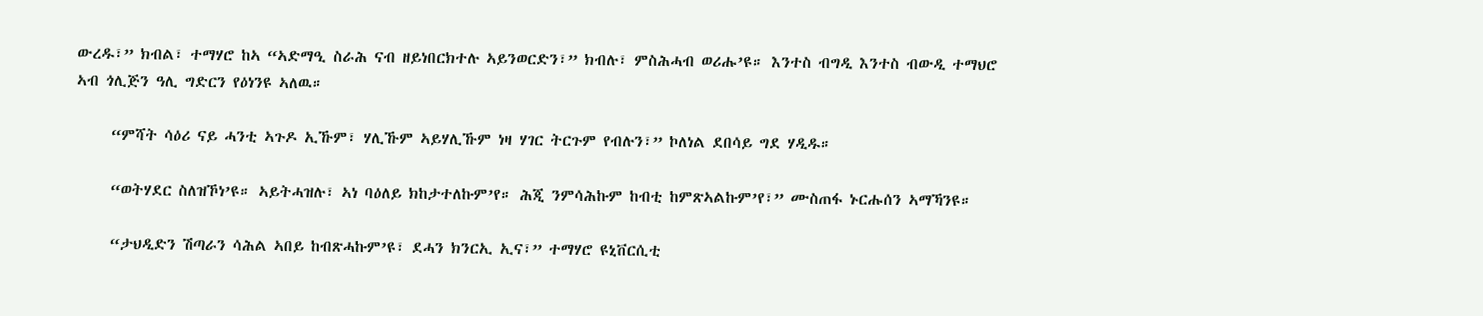ውረዱ፣” ክብል፣ ተማሃሮ ከኣ “ኣድማዒ ስራሕ ናብ ዘይነበርክተሉ ኣይንወርድን፣” ክብሉ፣ ምስሕሓብ ወሪሑ’ዩ። እንተስ ብግዲ እንተስ ብውዲ ተማህሮ ኣብ ጎሊጅን ዓሊ ግድርን የዕነንዩ ኣለዉ።

     “ምሻት ሳዕሪ ናይ ሓንቲ ኣጉዶ ኢኹም፣ ሃሊኹም ኣይሃሊኹም ነዛ ሃገር ትርጉም የብሉን፣” ኮለነል ደበሳይ ግደ ሃዲዱ።

     “ወትሃደር ስለዝኾነ’ዩ። ኣይትሓዝሉ፣ ኣነ ባዕለይ ክከታተለኩም’የ። ሕጂ ንምሳሕኩም ከብቲ ከምጽኣልኩም’የ፣” ሙስጠፋ ኑርሑሰን ኣማኻንዩ።

     “ታህዲድን ሽጣራን ሳሕል ኣበይ ከብጽሓኩም’ዩ፣ ደሓን ክንርኢ ኢና፣” ተማሃሮ ዩኒቨርሲቲ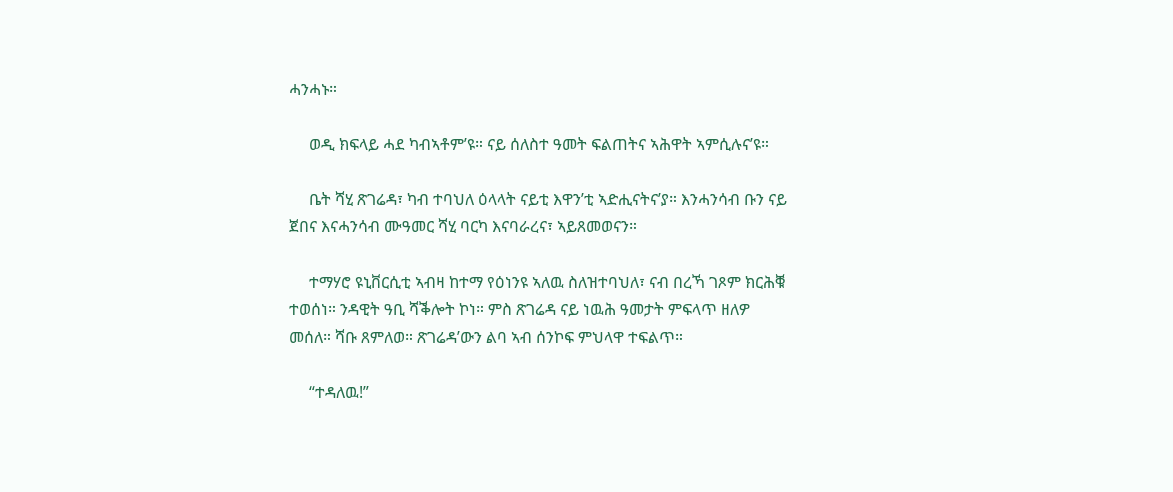ሓንሓኑ።

     ወዲ ክፍላይ ሓደ ካብኣቶም’ዩ። ናይ ሰለስተ ዓመት ፍልጠትና ኣሕዋት ኣምሲሉና’ዩ።

     ቤት ሻሂ ጽገሬዳ፣ ካብ ተባህለ ዕላላት ናይቲ እዋን’ቲ ኣድሒናትና’ያ። እንሓንሳብ ቡን ናይ ጀበና እናሓንሳብ ሙዓመር ሻሂ ባርካ እናባራረና፣ ኣይጸመወናን።

     ተማሃሮ ዩኒቨርሲቲ ኣብዛ ከተማ የዕነንዩ ኣለዉ ስለዝተባህለ፣ ናብ በረኻ ገጾም ክርሕቑ ተወሰነ። ንዳዊት ዓቢ ሻቕሎት ኮነ። ምስ ጽገሬዳ ናይ ነዉሕ ዓመታት ምፍላጥ ዘለዎ መሰለ። ሻቡ ጸምለወ። ጽገሬዳ’ውን ልባ ኣብ ሰንኮፍ ምህላዋ ተፍልጥ።

     “ተዳለዉ!”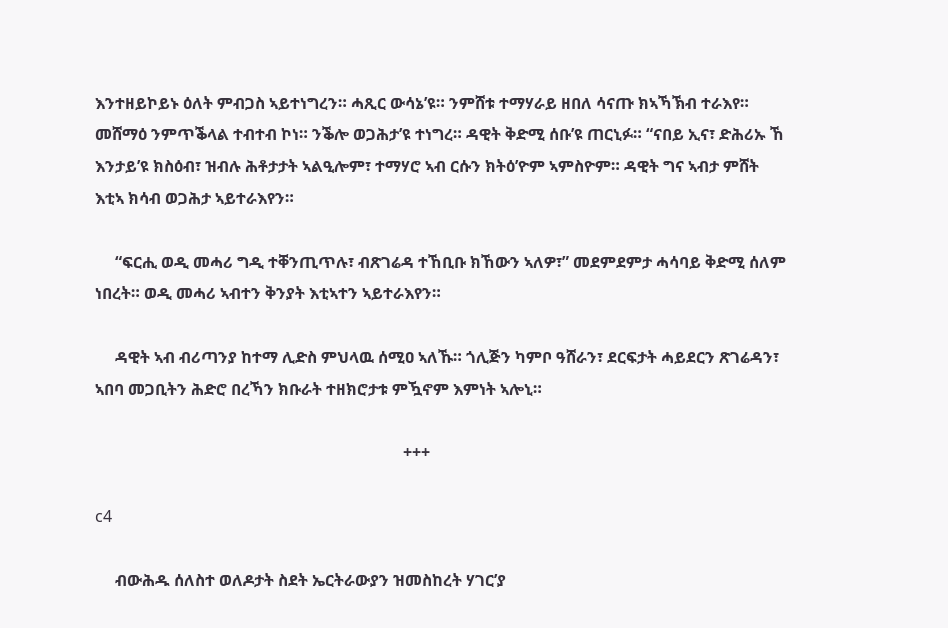እንተዘይኮይኑ ዕለት ምብጋስ ኣይተነግረን። ሓጺር ውሳኔ’ዩ። ንምሸቱ ተማሃራይ ዘበለ ሳናጡ ክኣኻኽብ ተራእየ። መሸማዕ ንምጥቕላል ተብተብ ኮነ። ንቕሎ ወጋሕታ’ዩ ተነግረ። ዳዊት ቅድሚ ሰቡ’ዩ ጠርኒፉ። “ናበይ ኢና፣ ድሕሪኡ ኸ እንታይ’ዩ ክስዕብ፣ ዝብሉ ሕቶታታት ኣልዒሎም፣ ተማሃሮ ኣብ ርሱን ክትዕ’ዮም ኣምስዮም። ዳዊት ግና ኣብታ ምሸት እቲኣ ክሳብ ወጋሕታ ኣይተራእየን።

     “ፍርሒ ወዲ መሓሪ ግዲ ተቐንጢጥሉ፣ ብጽገሬዳ ተኸቢቡ ክኸውን ኣለዎ፣” መደምደምታ ሓሳባይ ቅድሚ ሰለም ነበረት። ወዲ መሓሪ ኣብተን ቅንያት እቲኣተን ኣይተራእየን።

     ዳዊት ኣብ ብሪጣንያ ከተማ ሊድስ ምህላዉ ሰሚዐ ኣለኹ። ጎሊጅን ካምቦ ዓሸራን፣ ደርፍታት ሓይደርን ጽገሬዳን፣ ኣበባ መጋቢትን ሕድሮ በረኻን ክቡራት ተዘክሮታቱ ምዃኖም እምነት ኣሎኒ።

                                                                             +++

c4

     ብውሕዱ ሰለስተ ወለዶታት ስደት ኤርትራውያን ዝመስከረት ሃገር’ያ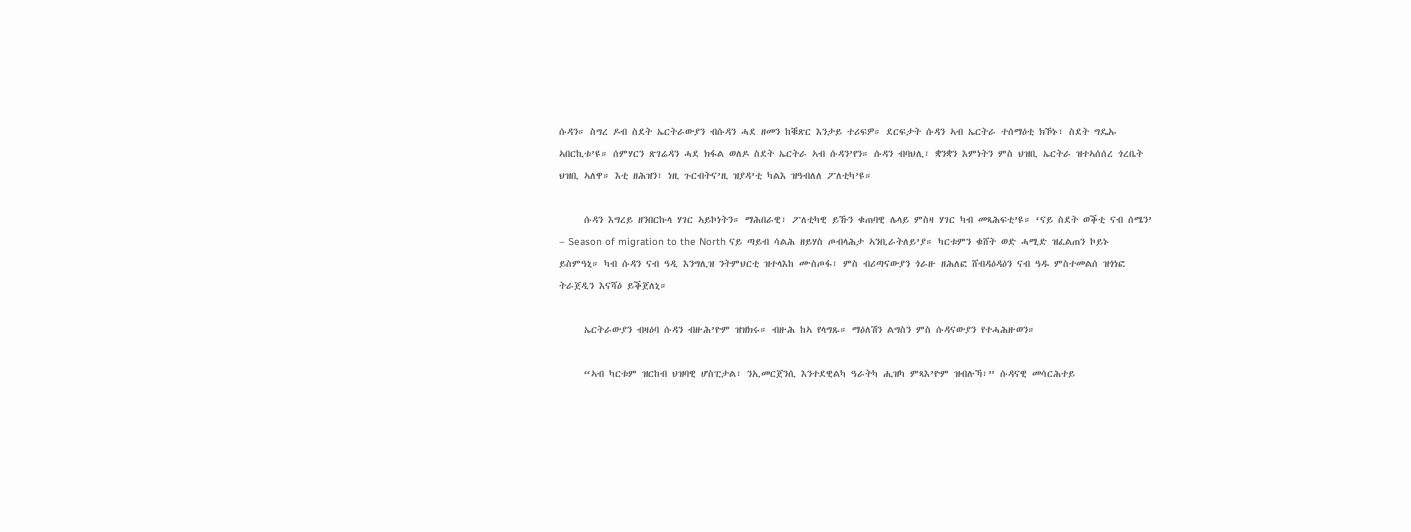ሱዳን። ስግረ ዶብ ስደት ኤርትራውያን ብሱዳን ሓደ ዘመን ከቑጽር እንታይ ተሪፍዎ። ደርፍታት ሱዳን ኣብ ኤርትራ ተሰማዕቲ ክኾኑ፣ ስደት ግዴኡ ኣበርኪቱ’ዩ። ሰምሃርን ጽገሬዳን ሓደ ክፋል ወለዶ ስደት ኤርትራ ኣብ ሱዳን’የን። ሱዳን ብባህሊ፣ ቋንቋን እምነትን ምስ ህዝቢ ኤርትራ ዝተኣሰሰረ ጎረቤት ህዝቢ ኣለዋ። እቲ ዘሕዝን፣ ነዚ ጉርብትና’ዚ ዝያዳ’ቲ ካልእ ዝዓብለለ ፖለቲካ’ዩ።

     ሱዳን እግረይ ዘንበርኩላ ሃገር ኣይኮነትን። ማሕበራዊ፣ ፖለቲካዊ ይኹን ቁጠባዊ ሌላይ ምስዛ ሃገር ካብ መጻሕፍቲ’ዩ። ‘ናይ ስደት ወቕቲ ናብ ሰሜን’ – Season of migration to the North ናይ ጣይብ ሳልሕ ዘይሃስ ጦብላሕታ ኣንቢራትለይ’ያ። ካርቱምን ቁሸት ወድ ሓሚድ ዝፈልጠን ኮይኑ ይስምዓኒ። ካብ ሱዳን ናብ ዓዲ እንግሊዝ ንትምህርቲ ዝተላእከ ሙስጦፋ፣ ምስ ብሪጣናውያን ጎራዙ ዘሕለፎ ሸብዳዕዳዕን ናብ ዓዱ ምስተመልሰ ዝጎነፎ ትራጀዲን እናሻዕ ይቕጀለኒ።

     ኤርትራውያን ብዛዕባ ሱዳን ብዙሕ’ዮም ዝዝክሩ። ብዙሕ ከኣ የላግጹ። ማዕለሽን ልግስን ምስ ሱዳናውያን የተሓሕዙወን።

     “ኣብ ካርቱም ዝርከብ ህዝባዊ ሆስፒታል፣ ንኢመርጀንሲ እንተደዊልካ ዓራትካ ሒዝካ ምጻእ’ዮም ዝብሉኻ፣” ሱዳናዊ መሳርሕተይ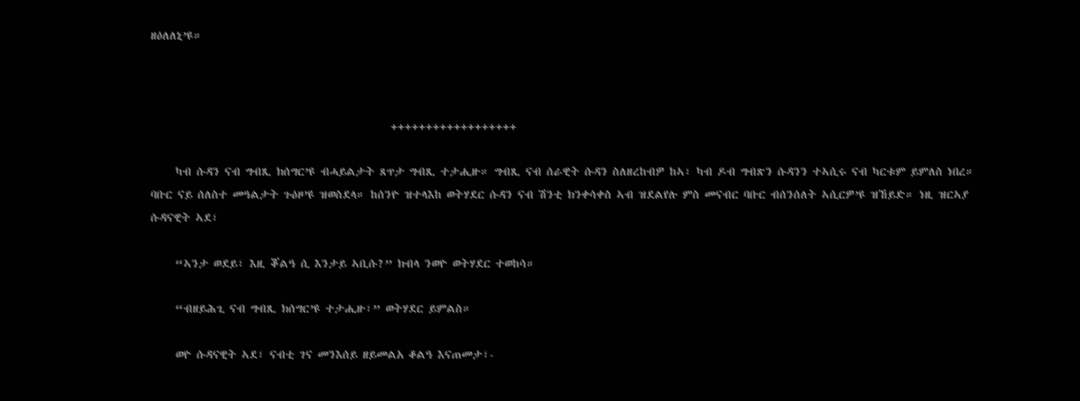ዘዕለለኒ’ዩ።



                                                ++++++++++++++++++

     ካብ ሱዳን ናብ ግብጺ ክሰግር’ዩ ብሓይልታት ጸጥታ ግብጺ ተታሒዙ። ግብጺ ናብ ሰራዊት ሱዳን ስለዘረከብዎ ከኣ፣ ካብ ዶብ ግብጽን ሱዳንን ተኣሲሩ ናብ ካርቱም ይምለስ ነበረ። ባቡር ናይ ሰለስተ መዓልታት ጉዕዞ’ዩ ዝወስደላ። ከሰንዮ ዝተላእከ ወትሃደር ሱዳን ናብ ሽንቲ ክንቀሳቀስ ኣብ ዝደልየሉ ምስ መናብር ባቡር ብሰንሰለት ኣሲርዎ’ዩ ዝኸይድ። ነዚ ዝርኣያ ሱዳናዊት ኣደ፣

     “ኣንታ ወደይ፣ እዚ ቖልዓ ሲ እንታይ ኣቢሱ?” ክብላ ንወዮ ወትሃደር ተወከሳ።

     “ብዘይሕጊ ናብ ግብጺ ክሰግር’ዩ ተታሒዙ፣” ወትሃደር ይምልስ።

     ወዮ ሱዳናዊት ኣደ፣ ናብቲ ገና መንእሰይ ዘይመልአ ቆልዓ እናጠመታ፣-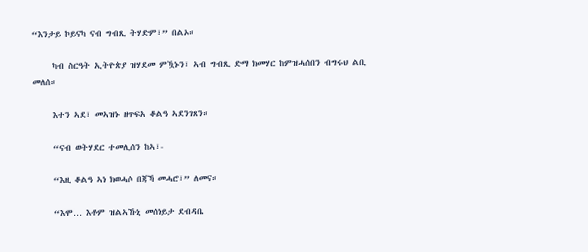“እንታይ ኮይናካ ናብ ግብጺ ትሃድም፣” በልኦ።

     ካብ ስርዓት ኢትዮጵያ ዝሃደመ ምዃኑን፣ ኣብ ግብጺ ድማ ክመሃር ከምዝሓሰበን ብግሩህ ልቢ መለሰ።

     እተን ኣደ፣ መኣዝኑ ዘጥፍአ ቆልዓ ኣደንገጸን።

     “ናብ ወትሃደር ተመሊሰን ከኣ፣-

     “እዚ ቆልዓ ኣነ ክወሓሶ በጃኻ መሓሮ፣” ለመና።

     “እሞ… እቶም ዝልኣኹኒ መሰነይታ ደብዳቤ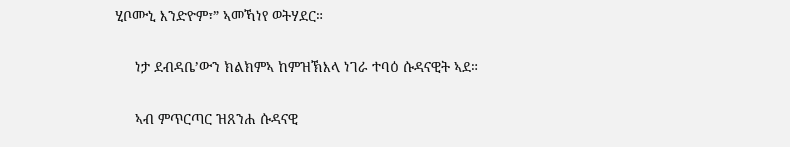ሂቦሙኒ እንድዮም፣” ኣመኻነየ ወትሃደር።

     ነታ ደብዳቤ’ውን ክልክምኣ ከምዝኽእላ ነገራ ተባዕ ሱዳናዊት ኣደ።

     ኣብ ምጥርጣር ዝጸንሐ ሱዳናዊ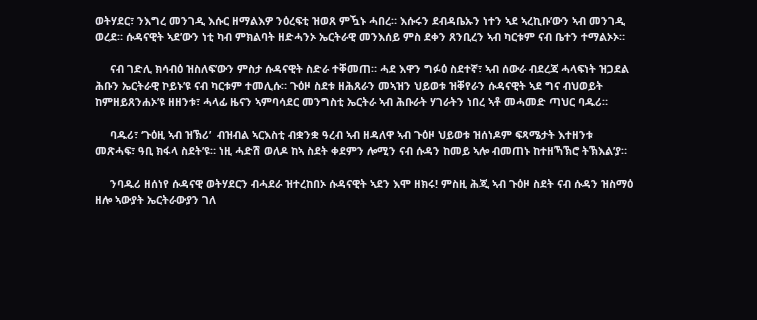ወትሃደር፣ ንእግረ መንገዲ እሱር ዘማልእዎ ንዕረፍቲ ዝወጸ ምዃኑ ሓበረ። እሱሩን ደብዳቤኡን ነተን ኣደ ኣረኪቡ’ውን ኣብ መንገዲ ወረደ። ሱዳናዊት ኣደ’ውን ነቲ ካብ ምክልባት ዘድሓንኦ ኤርትራዊ መንእሰይ ምስ ደቀን ጸንቢረን ኣብ ካርቱም ናብ ቤተን ተማልኦኦ።

     ናብ ገድሊ ክሳብዕ ዝስለፍ’ውን ምስታ ሱዳናዊት ስድራ ተቐመጠ። ሓደ እዋን ግፉዕ ስደተኛ፣ ኣብ ሰውራ ብደረጃ ሓላፍነት ዝጋደል ሕቡን ኤርትራዊ ኮይኑ’ዩ ናብ ካርቱም ተመሊሱ። ጉዕዞ ስደቱ ዘሕጸራን መኣዝን ህይወቱ ዝቐየራን ሱዳናዊት ኣደ ግና ብህወይት ከምዘይጸንሐኦ’ዩ ዘዘንቱ፣ ሓላፊ ዜናን ኣምባሳደር መንግስቲ ኤርትራ ኣብ ሕቡራት ሃገራትን ነበረ ኣቶ መሓመድ ጣህር ባዱሪ።

     ባዱሪ፣ ‘ጉዕዚ ኣብ ዝኽሪ’  ብዝብል ኣርእስቲ ብቋንቋ ዓረብ ኣብ ዘዳለዋ ኣብ ጉዕዞ ህይወቱ ዝሰነዶም ፍጻሜታት እተዘንቱ መጽሓፍ፣ ዓቢ ክፋላ ስደት’ዩ። ነዚ ሓድሽ ወለዶ ከኣ ስደት ቀደምን ሎሚን ናብ ሱዳን ከመይ ኣሎ ብመጠኑ ከተዘኻኽሮ ትኽእል’ያ።

     ንባዱሪ ዘሰነየ ሱዳናዊ ወትሃደርን ብሓደራ ዝተረከበኦ ሱዳናዊት ኣደን እሞ ዘክሩ! ምስዚ ሕጂ ኣብ ጉዕዞ ስደት ናብ ሱዳን ዝስማዕ ዘሎ ኣውያት ኤርትራውያን ገለ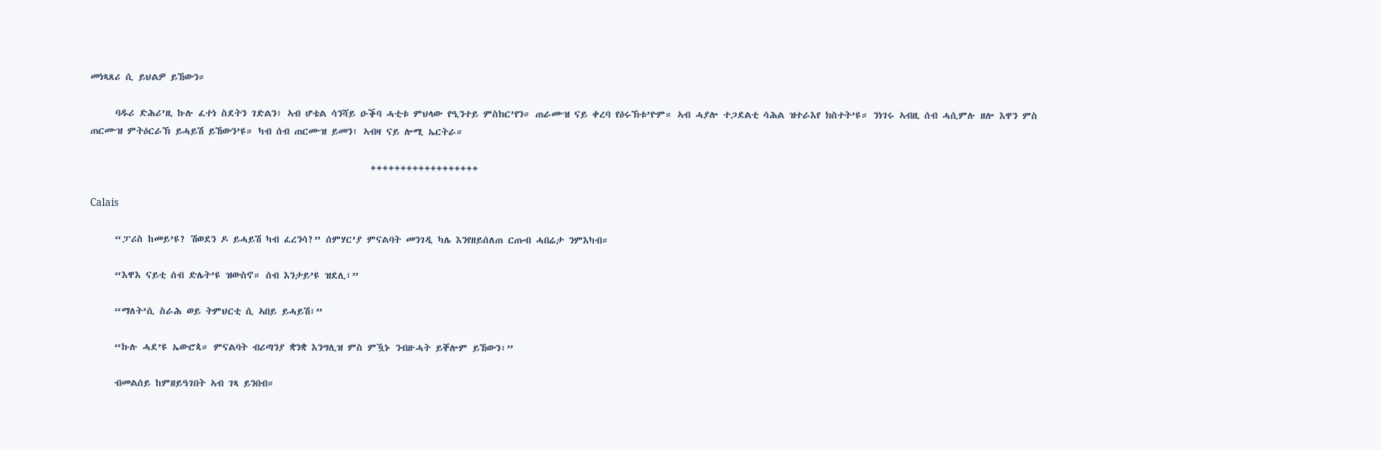መነጻጸሪ ሲ ይህልዎ ይኸውን።

     ባዱሪ ድሕሪ’ዚ ኩሉ ፈተነ ስደትን ገድልን፣ ኣብ ሆቴል ሳንሻይ ዑቕባ ሓቲቱ ምህላው የዒንተይ ምስክር’የን። ጠራሙዝ ናይ ቀረባ የዕሩኽቱ’ዮም። ኣብ ሓያሎ ተጋደልቲ ሳሕል ዝተራእየ ክስተት’ዩ። ንነገሩ ኣብዚ ሰብ ሓሲምሉ ዘሎ እዋን ምስ ጠርሙዝ ምትዕርራኽ ይሓይሽ ይኸውን’ዩ። ካብ ሰብ ጠርሙዝ ይመን፣ ኣብዛ ናይ ሎሚ ኤርትራ።

                                                        ++++++++++++++++++

Calais

     “ፓሪስ ከመይ’ዩ? ሽወደን ዶ ይሓይሽ ካብ ፈረንሳ?” ሰምሃር’ያ ምናልባት መንገዲ ካሌ እንየዘይሰለጠ ርጡብ ሓበሬታ ንምእካብ።

     “እዋእ ናይቲ ሰብ ድሌት’ዩ ዝውስኖ። ሰብ እንታይ’ዩ ዝደሊ፣”

     “ማለት’ሲ ስራሕ ወይ ትምህርቲ ሲ ኣበይ ይሓይሽ፣”

     “ኩሉ ሓደ’ዩ ኤውሮጳ። ምናልባት ብሪጣንያ ቋንቋ እንግሊዝ ምስ ምዃኑ ንብዙሓት ይቐሎም ይኸውን፣”

     ብመልሰይ ከምዘይዓገበት ኣብ ገጻ ይንበብ።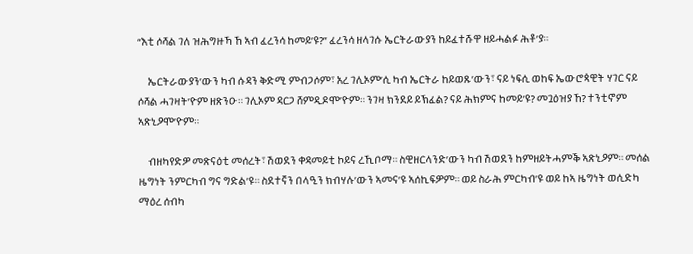“እቲ ሶሻል ገለ ዝሕግዙኻ ኸ ኣብ ፈረንሳ ከመይ’ዩ?” ፈረንሳ ዘላገሱ ኤርትራውያን ከይፈተሹዋ ዘይሓልፉ ሕቶ’ያ።

     ኤርትራውያን’ውን ካብ ሱዳን ቅድሚ ምብጋሶም፣ አረ ገሊኦም’ሲ ካብ ኤርትራ ከይወጹ’ውን፣ ናይ ነፍሲ ወከፍ ኤውሮጳዊት ሃገር ናይ ሶሻል ሓገዛት’ዮም ዘጽንዑ። ገሊኦም ዳርጋ ሸምዲዶሞ’ዮም። ንገዛ ክንደይ ይኽፈል? ናይ ሕክምና ከመይ’ዩ? መጓዕዝያ ኸ? ተንቲኖም ኣጽኒዖሞ’ዮም።

     ብዘካየድዎ መጽናዕቲ መሰረት፣ ሽወደን ቀዳመይቲ ኮይና ረኺቦማ። ስዊዘርላንድ’ውን ካብ ሽወደን ከምዘይትሓምቕ ኣጽኒዖም። መሰል ዜግነት ንምርካብ ግና ግድል’ዩ። ስደተኛን በላዒን ክብሃሉ’ውን ኣመና’ዩ ኣሰኪፍዎም። ወይ ስራሕ ምርካብ’ዩ ወይ ከኣ ዜግነት ወሲድካ ማዕረ ሰብካ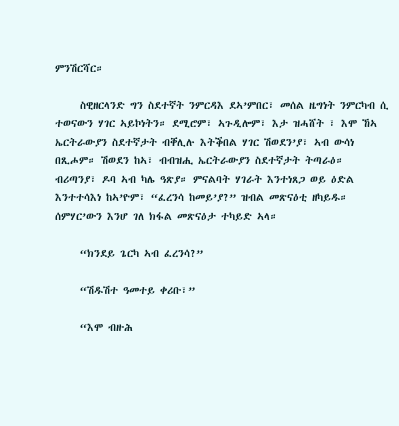ምንሽርሻር።

     ስዊዘርላንድ ግን ስደተኛት ንምርዳእ ደኣ’ምበር፣ መሰል ዜግነት ንምርካብ ሲ ተወናውን ሃገር ኣይኮነትን። ደሚሮም፣ ኣጉዲሎም፣ እታ ዝሓሸት ፣ እሞ ኸኣ ኤርትራውያን ስደተኛታት ብቐሊሉ እትቕበል ሃገር ሽወደን’ያ፣ ኣብ ውሳነ በጺሖም። ሽወደን ከኣ፣ ብብዝሒ ኤርትራውያን ስደተኛታት ትጣራዕ። ብሪጣንያ፣ ዶባ ኣብ ካሌ ዓጽያ። ምናልባት ሃገራት እንተነጸጋ ወይ ዕድል እንተተሳእነ ከኣ’ዮም፣ “ፈረንሳ ከመይ’ያ?” ዝብል መጽናዕቲ ዘካይዱ። ሰምሃር’ውን እንሆ ገለ ክፋል መጽናዕታ ተካይድ ኣላ።

     “ክንደይ ጌርካ ኣብ ፈረንሳ?”

     “ሽዱሽተ ዓመተይ ቀሪቡ፣”

     “እሞ ብዙሕ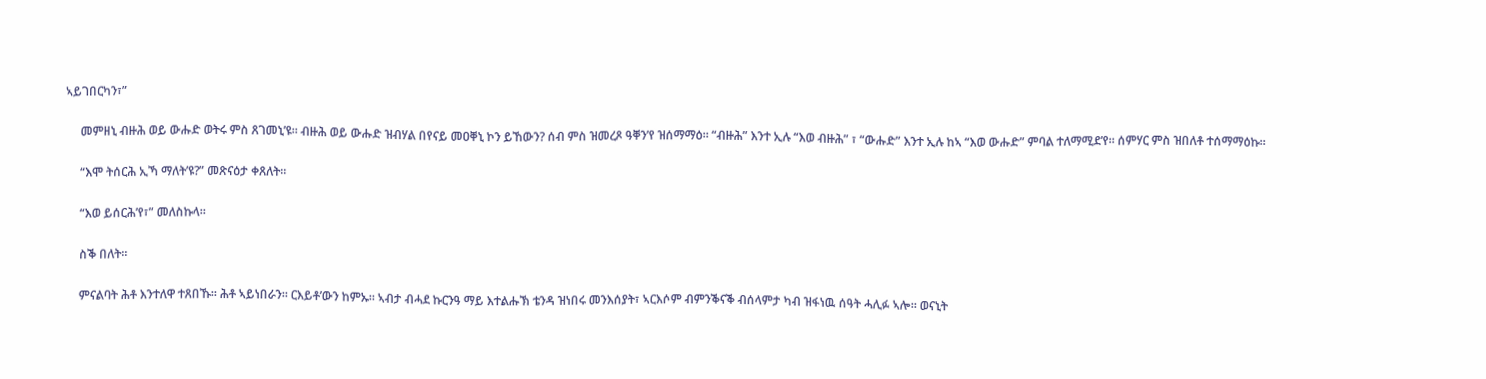ኣይገበርካን፣”

     መምዘኒ ብዙሕ ወይ ውሑድ ወትሩ ምስ ጸገመኒ’ዩ። ብዙሕ ወይ ውሑድ ዝብሃል በየናይ መዐቐኒ ኮን ይኸውን? ሰብ ምስ ዝመረጾ ዓቐን’የ ዝሰማማዕ። “ብዙሕ” እንተ ኢሉ “እወ ብዙሕ” ፣ “ውሑድ” እንተ ኢሉ ከኣ “እወ ውሑድ” ምባል ተለማሚደ’የ። ሰምሃር ምስ ዝበለቶ ተሰማማዕኩ።

     “እሞ ትሰርሕ ኢኻ ማለት’ዩ?” መጽናዕታ ቀጸለት።

     “እወ ይሰርሕ’የ፣” መለስኩላ።

     ስቕ በለት።

     ምናልባት ሕቶ እንተለዋ ተጸበኹ። ሕቶ ኣይነበራን። ርእይቶ’ውን ከምኡ። ኣብታ ብሓደ ኩርንዓ ማይ እተልሑኽ ቴንዳ ዝነበሩ መንእሰያት፣ ኣርእሶም ብምንቕናቕ ብሰላምታ ካብ ዝፋነዉ ሰዓት ሓሊፉ ኣሎ። ወናኒት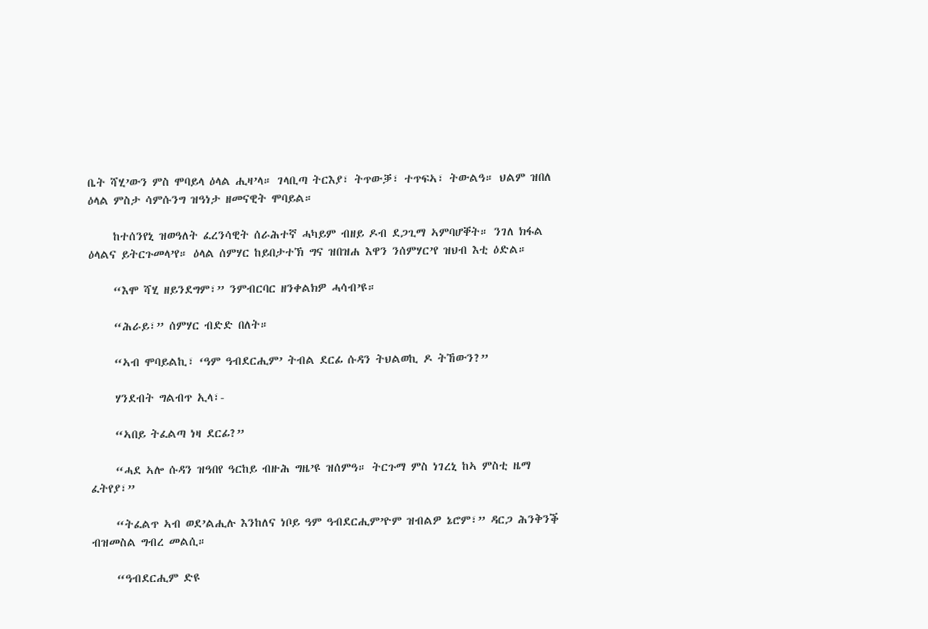ቤት ሻሂ’ውን ምስ ሞባይላ ዕላል ሒዛ’ላ። ገላቢጣ ትርእያ፣ ትጥውቓ፣ ተጥፍኣ፣ ትውልዓ። ህልም ዝበለ ዕላል ምስታ ሳምሱንግ ዝዓነታ ዘመናዊት ሞባይል።

     ከተሰንየኒ ዝወዓለት ፈረንሳዊት ሰራሕተኛ ሓካይም ብዘይ ዶብ ደጋጊማ ኣምባሆቐት። ንገለ ክፋል ዕላልና ይትርጉመላ’የ። ዕላል ሰምሃር ከይበታተኽ ግና ዝበዝሐ እዋን ንሰምሃር’የ ዝህብ እቲ ዕድል።

     “እሞ ሻሂ ዘይንደግም፣” ንምብርባር ዘንቀልክዎ ሓሳብ’ዩ።

     “ሕራይ፣” ሰምሃር ብድድ በለት።

     “ኣብ ሞባይልኪ፣ ‘ዓም ዓብደርሒም’ ትብል ደርፊ ሱዳን ትህልወኪ ዶ ትኸውን?”

     ሃንደብት ግልብጥ ኢላ፣-

     “ኣበይ ትፈልጣ ነዛ ደርፊ?”

     “ሓደ ኣሎ ሱዳን ዝዓበየ ዓርከይ ብዙሕ ግዜ’ዩ ዝሰምዓ። ትርጉማ ምስ ነገረኒ ከኣ ምስቲ ዜማ ፈትየያ፣”

     “ትፈልጥ ኣብ ወደ’ልሒሉ እንከለና ነቦይ ዓም ዓብደርሒም’ዮም ዝብልዎ ኔሮም፣” ዳርጋ ሕንቅንቕ ብዝመስል ግብረ መልሲ።

     “ዓብደርሒም ድዩ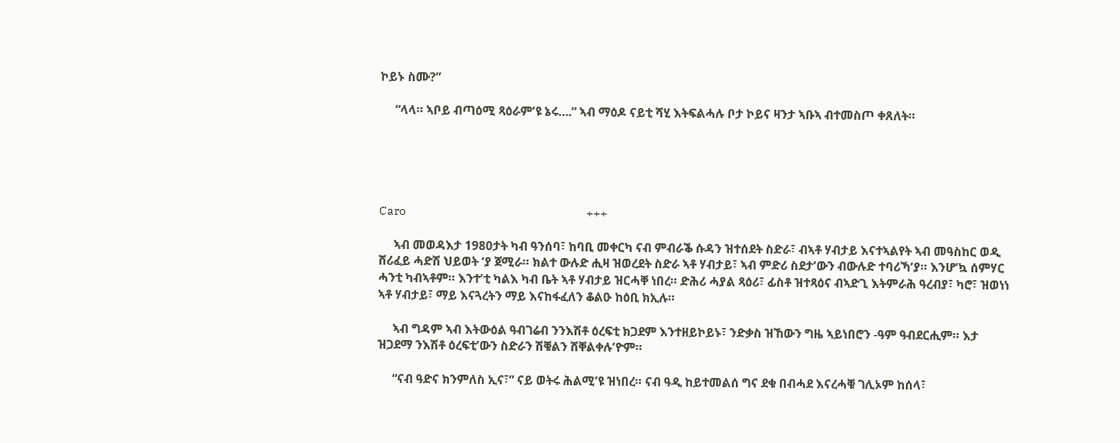ኮይኑ ስሙ?”

     “ላላ። ኣቦይ ብጣዕሚ ጻዕራም’ዩ ኔሩ….” ኣብ ማዕዶ ናይቲ ሻሂ እትፍልሓሉ ቦታ ኮይና ዛንታ ኣቡኣ ብተመስጦ ቀጸለት።





Caro                                                            +++

     ኣብ መወዳእታ 1980ታት ካብ ዓንሰባ፣ ከባቢ መቀርካ ናብ ምብራቕ ሱዳን ዝተሰደት ስድራ፣ ብኣቶ ሃብታይ እናተኣልየት ኣብ መዓስከር ወዲ ሸሪፈይ ሓድሽ ህይወት ‘ያ ጀሚራ። ክልተ ውሉድ ሒዛ ዝወረደት ስድራ ኣቶ ሃብታይ፣ ኣብ ምድሪ ስደታ’ውን ብውሉድ ተባሪኻ’ያ። እንሆ’ኳ ሰምሃር ሓንቲ ካብኣቶም። እንተ’ቲ ካልእ ካብ ቤት ኣቶ ሃብታይ ዝርሓቐ ነበረ። ድሕሪ ሓያል ጻዕሪ፣ ፊስቶ ዝተጻዕና ብኣድጊ እትምራሕ ዓረብያ፣ ካሮ፣ ዝወነነ ኣቶ ሃብታይ፣ ማይ እናጓረትን ማይ እናከፋፈለን ቆልዑ ከዕቢ ክኢሉ።

     ኣብ ግዳም ኣብ እትውዕል ዓብገሬብ ንንእሽቶ ዕረፍቲ ክጋደም እንተዘይኮይኑ፣ ንድቃስ ዝኸውን ግዜ ኣይነበሮን -ዓም ዓብደርሒም። እታ ዝጋደማ ንእሽቶ ዕረፍቲ’ውን ስድራን ሽቑልን ሸቐልቀሉ’ዮም።

     “ናብ ዓድና ክንምለስ ኢና፣” ናይ ወትሩ ሕልሚ’ዩ ዝነበረ። ናብ ዓዲ ከይተመልሰ ግና ደቁ በብሓደ እናረሓቑ ገሊኦም ከሰላ፣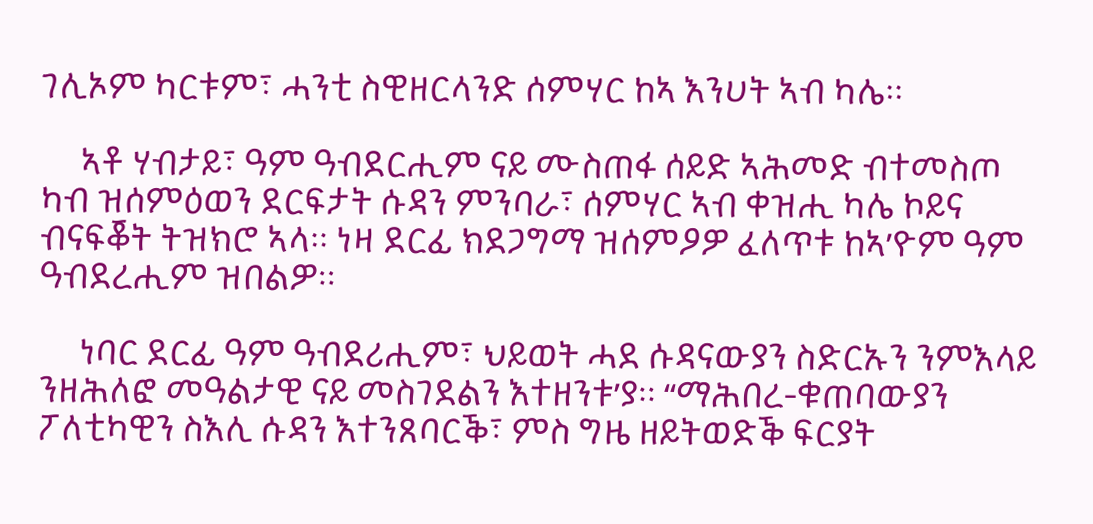ገሊኦም ካርቱም፣ ሓንቲ ስዊዘርላንድ ሰምሃር ከኣ እንሀት ኣብ ካሌ።

     ኣቶ ሃብታይ፣ ዓም ዓብደርሒም ናይ ሙስጠፋ ሰይድ ኣሕመድ ብተመስጦ ካብ ዝሰምዕወን ደርፍታት ሱዳን ምንባራ፣ ሰምሃር ኣብ ቀዝሒ ካሌ ኮይና ብናፍቖት ትዝክሮ ኣላ። ነዛ ደርፊ ክደጋግማ ዝሰምዖዎ ፈለጥቱ ከኣ’ዮም ዓም ዓብደረሒም ዝበልዎ።

     ነባር ደርፊ ዓም ዓብደሪሒም፣ ህይወት ሓደ ሱዳናውያን ስድርኡን ንምእላይ ንዘሕለፎ መዓልታዊ ናይ መስገደልን እተዘንቱ’ያ። “ማሕበረ-ቁጠባውያን ፖለቲካዊን ስእሊ ሱዳን እተንጸባርቕ፣ ምስ ግዜ ዘይትወድቕ ፍርያት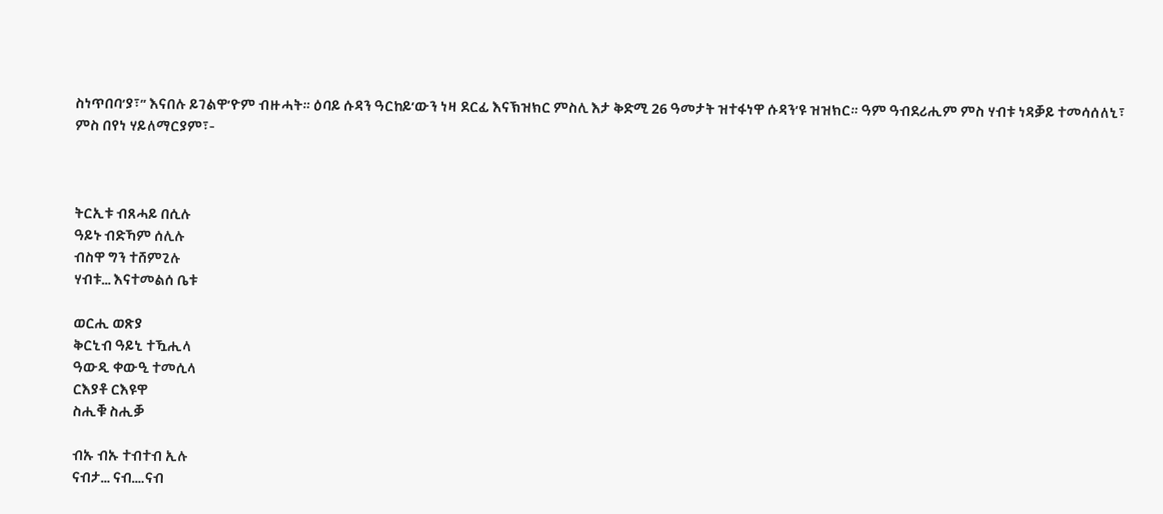ስነጥበባ’ያ፣” እናበሉ ይገልዋ’ዮም ብዙሓት። ዕባይ ሱዳን ዓርከይ’ውን ነዛ ደርፊ እናኽዝክር ምስሊ እታ ቅድሚ 26 ዓመታት ዝተፋነዋ ሱዳን’ዩ ዝዝክር። ዓም ዓብደሪሒም ምስ ሃብቱ ነዳቓይ ተመሳሰለኒ፣ ምስ በየነ ሃይለማርያም፣-



ትርኢቱ ብጸሓይ በሲሉ
ዓይኑ ብድኻም ሰሊሉ
ብስዋ ግን ተሸምጊሉ
ሃብቱ… እናተመልሰ ቤቱ

ወርሒ ወጽያ
ቅርኒብ ዓይኒ ተዃሒላ
ዓውዲ ቀውዒ ተመሲላ
ርእያቶ ርእዩዋ
ስሒቑ ስሒቓ

ብኡ ብኡ ተብተብ ኢሉ
ናብታ… ናብ….ናብ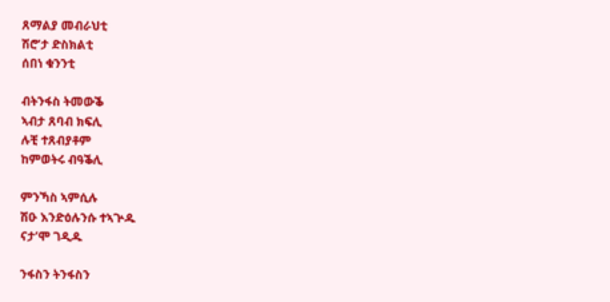ጸማልያ መብራህቲ
ሽሮ’ታ ድስክልቲ
ሰበነ ቁንንቲ

ብትንፋስ ትመውቕ
ኣብታ ጸባብ ክፍሊ
ሉቺ ተጸብያቶም
ከምወትሩ ብዓቕሊ

ምንኻስ ኣምሲሉ
ሽዑ እንድዕሉንሱ ተኣጕዱ
ናታ’ሞ ገዲዱ

ንፋስን ትንፋስን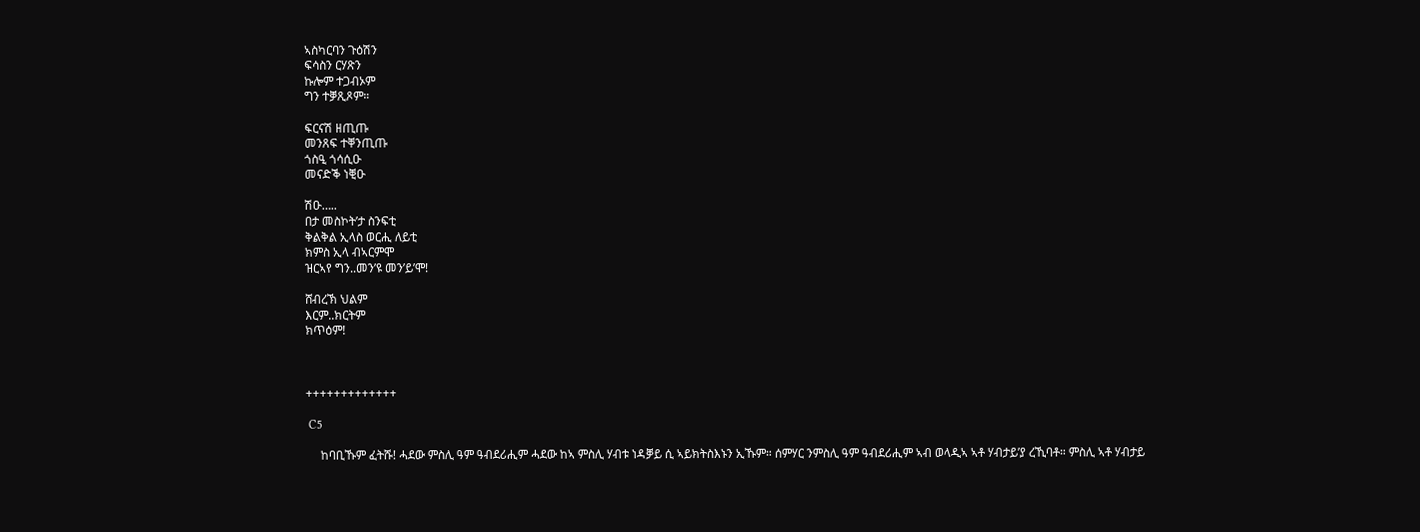ኣስካርባን ጉዕሽን
ፍሳስን ርሃጽን
ኩሎም ተጋብኦም
ግን ተቓጺጾም።

ፍርናሽ ዘጢጡ
መንጸፍ ተቐንጢጡ
ጎስዒ ጎሳሲዑ
መናድቕ ነቒዑ

ሽዑ…..
በታ መስኮት’ታ ስንፍቲ
ቅልቅል ኢላስ ወርሒ ለይቲ
ክምስ ኢላ ብኣርምሞ
ዝርኣየ ግን..መን’ዩ መን’ይ’ሞ!

ሸብረኽ ህልም
እርም..ክርትም
ክጥዕም!



+++++++++++++

 C5

     ከባቢኹም ፈትሹ! ሓደው ምስሊ ዓም ዓብደሪሒም ሓደው ከኣ ምስሊ ሃብቱ ነዳቓይ ሲ ኣይክትስእኑን ኢኹም። ሰምሃር ንምስሊ ዓም ዓብደሪሒም ኣብ ወላዲኣ ኣቶ ሃብታይ’ያ ረኺባቶ። ምስሊ ኣቶ ሃብታይ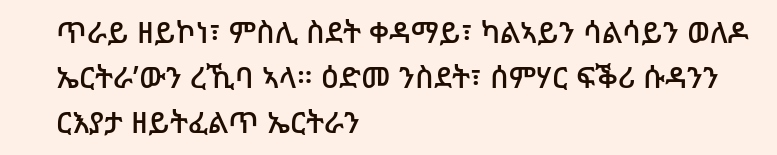ጥራይ ዘይኮነ፣ ምስሊ ስደት ቀዳማይ፣ ካልኣይን ሳልሳይን ወለዶ ኤርትራ’ውን ረኺባ ኣላ። ዕድመ ንስደት፣ ሰምሃር ፍቕሪ ሱዳንን ርእያታ ዘይትፈልጥ ኤርትራን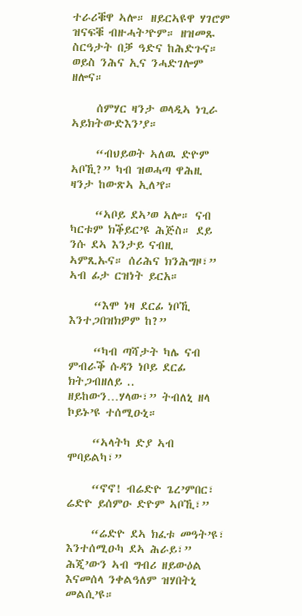ተራሪቑዋ ኣሎ። ዘይርኣዩዋ ሃገሮም ዝናፍቑ ብዙሓት’ዮም። ዘዝመጹ ስርዓታት በቓ ዓድና ከሕድጉና። ወይስ ንሕና ኢና ንሓድገሎም ዘሎና።

     ሰምሃር ዛንታ ወላዲኣ ነጊራ ኣይክትውድእን’ያ።

     “ብህይወት ኣለዉ ድዮም ኣቦኺ?” ካብ ዝወሓጣ ዋሕዚ ዛንታ ከውጽኣ ኢለ’የ።

     “ኣቦይ ደኣ’ወ ኣሎ። ናብ ካርቱም ክቕይር’ዩ ሕጅስ። ደይ ንሱ ደኣ እንታይ ናብዚ ኣምጺኡና። ሰሪሕና ክንሕግዞ፣” ኣብ ፊታ ርዝነት ይርአ።

     “እሞ ነዛ ደርፊ ነቦኺ እንተጋበዝክዎም ከ?”

     “ካብ ጣሻታት ካሌ ናብ ምብራቕ ሱዳን ነቦይ ደርፊ ክትጋብዘለይ .. ዘይከውን…ሃላው፣” ትብለኒ ዘላ ኮይኑ’ዩ ተሰሚዑኒ።

     “ኣላትካ ድያ ኣብ ሞባይልካ፣”

     “ኖኖ! ብሬድዮ ጌረ’ምበር፣ ሬድዮ ይሰምዑ ድዮም ኣቦኺ፣”

     “ሬድዮ ደኣ ክፈቱ መዓት’ዩ፣ እንተሰሚዑካ ደኣ ሕራይ፣” ሕጂ’ውን ኣብ ግብሪ ዘይውዕል እናመሰላ ንቀልዓለም ዝሃበትኒ መልሲ’ዩ።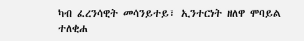ካብ ፈረንሳዊት መሳንይተይ፣ ኢንተርነት ዘለዋ ሞባይል ተለቂሐ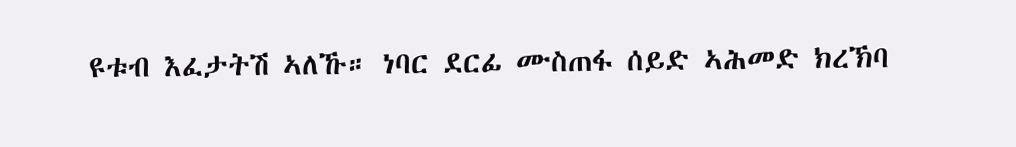ዩቱብ እፈታትሽ ኣለኹ። ነባር ደርፊ ሙስጠፋ ሰይድ ኣሕመድ ክረኽባ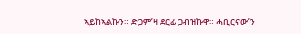ኣይከኣልኩን። ድጋም’ዛ ደርፊ ጋብዝኩዋ። ሓቢርናው’ን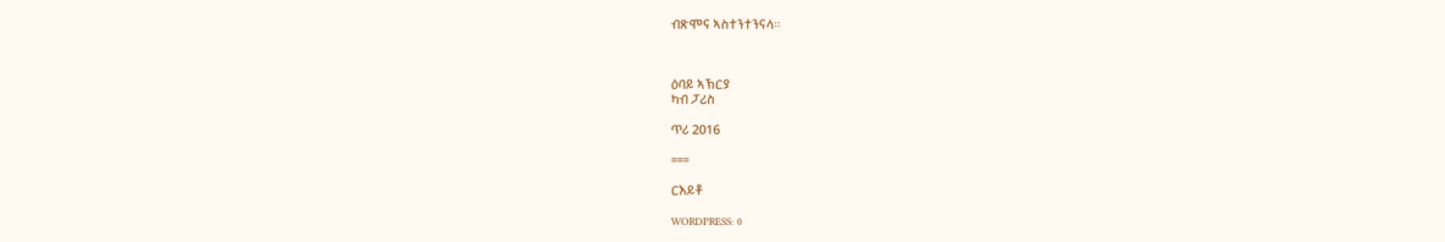ብጽሞና ኣስተንተንናላ።



ዕባይ ኣኽርያ
ካብ ፓሪስ

ጥሪ 2016

===

ርእይቶ

WORDPRESS: 0